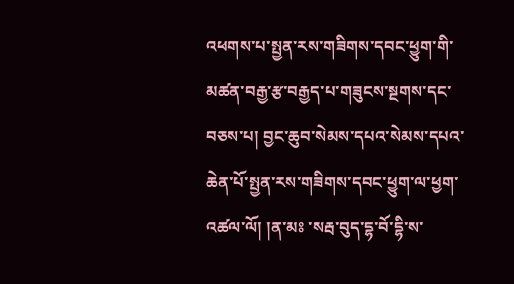འཕགས་པ་སྤྱན་རས་གཟིགས་དབང་ཕྱུག་གི་མཚན་བརྒྱ་རྩ་བརྒྱད་པ་གཟུངས་སྔགས་དང་བཅས་པ། བྱང་ཆུབ་སེམས་དཔའ་སེམས་དཔའ་ཆེན་པོ་སྤྱན་རས་གཟིགས་དབང་ཕྱུག་ལ་ཕྱག་འཚལ་ལོ། །ན་མཿ ་སརྦ་བུད་དྷ་བོ་དྷི་ས་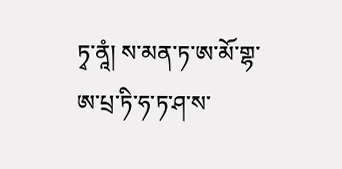ཏྭ་ནཱཾ། ས་མན་ཏ་ཨ་མོ་གྷ་ཨ་པྲ་ཏི་ཧ་ཏ་ཤ་ས་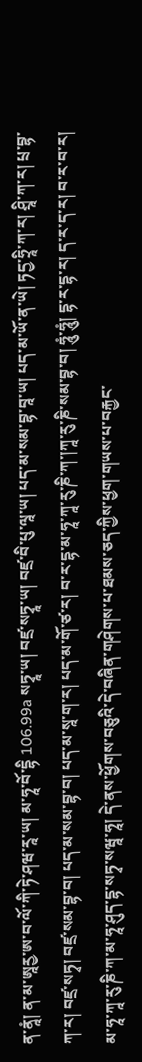ན་ནཱཾ། ན་མ་ཨཱརྱ་ཨ་བ་ལོ་ཀི་ཏེ་ཤཝ་རཱ་ཡ། མ་ཧཱ་བོ་དྷི 106.99a སཏྭཱ་ཡ། བཛྲ་སཏྭཱ་ཡ། བཛྲ་བི་པུ་ལཱ་ཡ། པད་མ་སམ་བྷ་བཱ་ཡ། པད་མ་ཡོ་ན་ཡེ། ཏདྱ་ཧྲཱི་ཀ་ར། ཤྲཱི་ཀ་ར། པྲ་བྷ་ཀ་ར། བཛྲ་སཏྭ། བཛྲ་སམ་བྷ་བ། པད་མ་སམ་བྷ་བ། པད་མ་སཱ་ག་ར། པད་མ་གོ་ཙ་ར། བ་ར་དྷ་མ་ཧཱ་ཀཱ་རུ་ཎི་ཀ་།ཀཱ་རུ་ཎི་སམ་བྷ་བ། ཧཱུཾ་ཧཱུཾ། དྷ་ར་དྷ་ར། ད་ར་ད་ར། བ་ར་བ་ར། མ་ཧཱ་ཀཱ་རུ་ཎི་ཀ་མ་ཧཱ་ཤུད་དྷ་སཏྭ་སཝཱ་ཧཱ། དེ་ནས་ཕྱོགས་བཅུའི་དེ་བཞིན་གཤེགས་པ་ཐམས་ཅད་ཀྱིས་ཕྱག་གཡས་པ་བརྐྱང་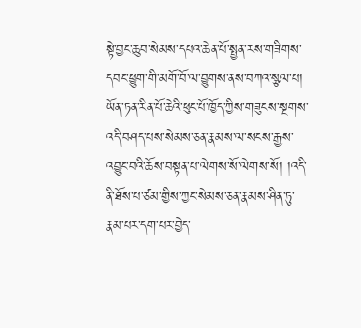སྟེ་བྱང་ཆུབ་སེམས་དཔའ་ཆེན་པོ་སྤྱན་རས་གཟིགས་དབང་ཕྱུག་གི་མགོ་བོ་ལ་བྱུགས་ནས་བཀའ་སྩལ་པ། ཡོན་ཏན་རིན་པོ་ཆེའི་ཕུང་པོ་ཁྱོད་ཀྱིས་གཟུངས་སྔགས་འདི་བཤད་པས་སེམས་ཅན་རྣམས་ལ་སངས་རྒྱས་འབྱུང་བའི་ཆོས་བསྟན་པ་ལེགས་སོ་ལེགས་སོ། །འདི་ནི་ཐོས་པ་ཙམ་གྱིས་ཀྱང་སེམས་ཅན་རྣམས་ཤིན་ཏུ་རྣམ་པར་དག་པར་བྱེད་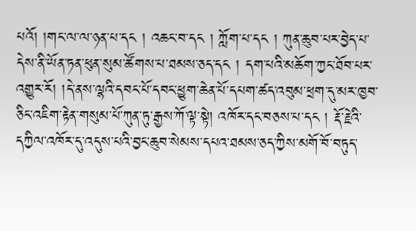པའོ། །གང་ལ་ལ་ཉན་པ་དང ། འཆང་བ་དང ། ཀློག་པ་དང ། ཀུན་ཆུབ་པར་བྱེད་པ་དེས་ནི་ཡོན་ཏན་ཕུན་སུམ་ཚོགས་པ་ཐམས་ཅད་དང ། དག་པའི་མཆོག་ཀྱང་ཐོབ་པར་འགྱུར་རོ། །དེ་ནས་ལྷའི་དབང་པོ་དབང་ཕྱུག་ཆེན་པོ་དཔག་ཚད་འབུམ་ཕྲག་དུ་མར་ཁྱབ་ཅིང་འཇིག་རྟེན་གསུམ་པོ་ཀུན་ཏུ་རྒྱས་ཀོ་ལྟ་སྟེ། འཁོར་དང་བཅས་པ་དང ། རྡོ་རྗེའི་དཀྱིལ་འཁོར་དུ་འདུས་པའི་བྱང་ཆུབ་སེམས་དཔའ་ཐམས་ཅད་ཀྱིས་མགོ་བོ་བཏུད་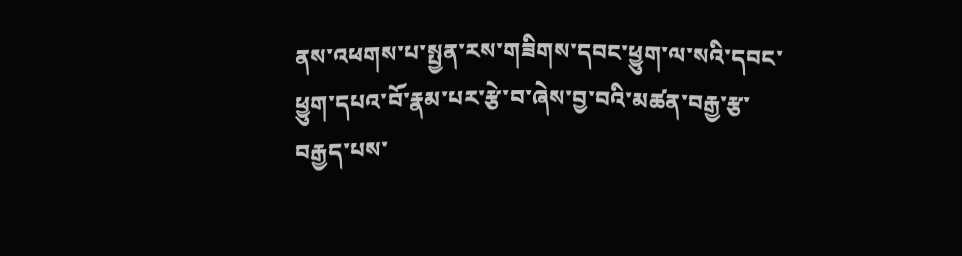ནས་འཕགས་པ་སྤྱན་རས་གཟིགས་དབང་ཕྱུག་ལ་སའི་དབང་ཕྱུག་དཔའ་བོ་རྣམ་པར་རྩེ་བ་ཞེས་བྱ་བའི་མཚན་བརྒྱ་རྩ་བརྒྱད་པས་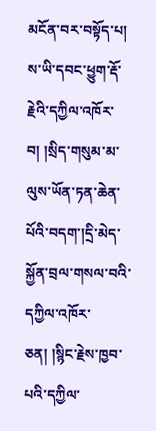མངོན་བར་བསྟོད་པ། ས་ཡི་དབང་ཕྱུག་རྡོ་རྗེའི་དཀྱིལ་འཁོར་བ། །སྲིད་གསུམ་མ་ལུས་ཡོན་ཏན་ཆེན་པོའི་བདག་།དྲི་མེད་སྐྱོན་བྲལ་གསལ་བའི་དཀྱིལ་འཁོར་ཅན། །སྙིང་རྗེས་ཁྱབ་པའི་དཀྱིལ་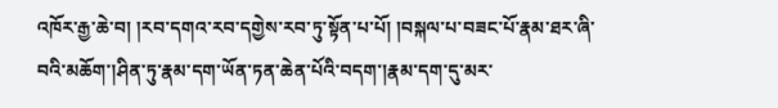འཁོར་རྒྱ་ཆེ་བ། །རབ་དགའ་རབ་དགྱེས་རབ་ཏུ་སྟོན་པ་པོ། །བསྐལ་པ་བཟང་པོ་རྣམ་ཐར་ཞི་བའི་མཆོག་།ཤིན་ཏུ་རྣམ་དག་ཡོན་ཏན་ཆེན་པོའི་བདག་།རྣམ་དག་དུ་མར་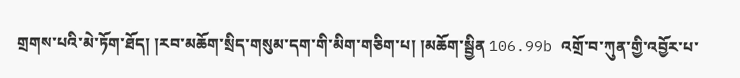གྲགས་པའི་མེ་ཏོག་ཐོད། །རབ་མཆོག་སྲིད་གསུམ་དག་གི་མིག་གཅིག་པ། །མཆོག་སྦྱིན 106.99b འགྲོ་བ་ཀུན་གྱི་འབྱོར་པ་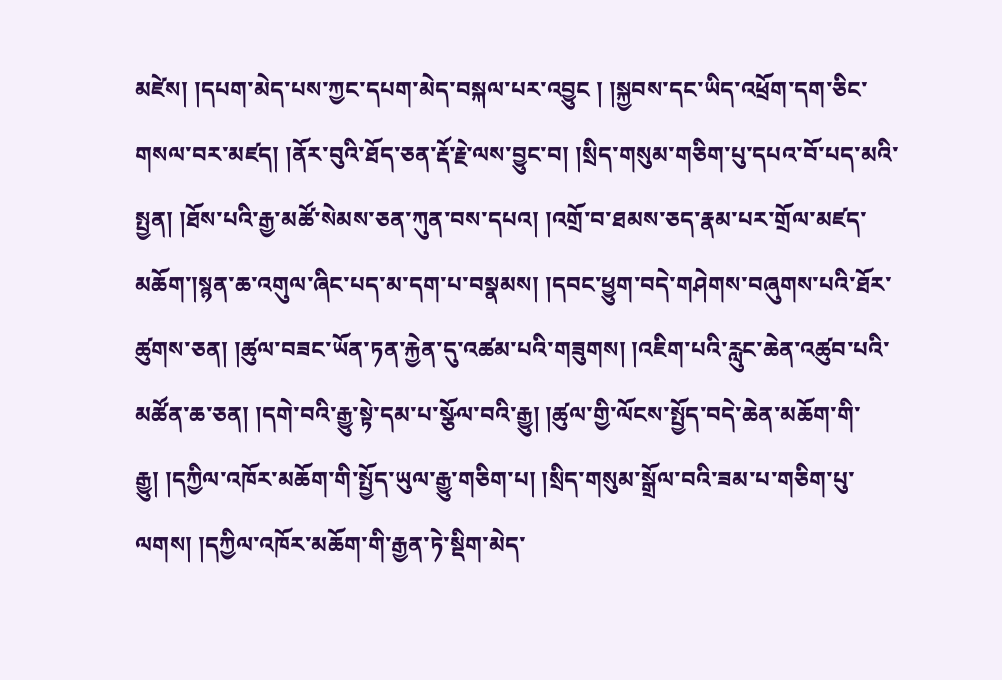མཛེས། །དཔག་མེད་པས་ཀྱང་དཔག་མེད་བསྐལ་པར་འབྱུང ། །སྐྱབས་དང་ཡིད་འཕྲོག་དག་ཅིང་གསལ་བར་མཛད། །ནོར་བུའི་ཐོད་ཅན་རྡོ་རྗེ་ལས་བྱུང་བ། །སྲིད་གསུམ་གཅིག་པུ་དཔའ་བོ་པད་མའི་སྤྱན། །ཐོས་པའི་རྒྱ་མཚོ་སེམས་ཅན་ཀུན་བས་དཔའ། །འགྲོ་བ་ཐམས་ཅད་རྣམ་པར་གྲོལ་མཛད་མཆོག་།སྙན་ཆ་འགུལ་ཞིང་པད་མ་དག་པ་བསྣམས། །དབང་ཕྱུག་བདེ་གཤེགས་བཞུགས་པའི་ཐོར་ཚུགས་ཅན། །ཚུལ་བཟང་ཡོན་ཏན་རྐྱེན་དུ་འཚམ་པའི་གཟུགས། །འཇིག་པའི་རླུང་ཆེན་འཚུབ་པའི་མཚོན་ཆ་ཅན། །དགེ་བའི་རྒྱུ་སྟེ་དམ་པ་སྩོལ་བའི་རྒྱུ། །ཚུལ་གྱི་ལོངས་སྤྱོད་བདེ་ཆེན་མཆོག་གི་རྒྱུ། །དཀྱིལ་འཁོར་མཆོག་གི་སྤྱོད་ཡུལ་རྒྱུ་གཅིག་པ། །སྲིད་གསུམ་སྒྲོལ་བའི་ཟམ་པ་གཅིག་པུ་ལགས། །དཀྱིལ་འཁོར་མཆོག་གི་རྒྱན་ཏེ་སྡིག་མེད་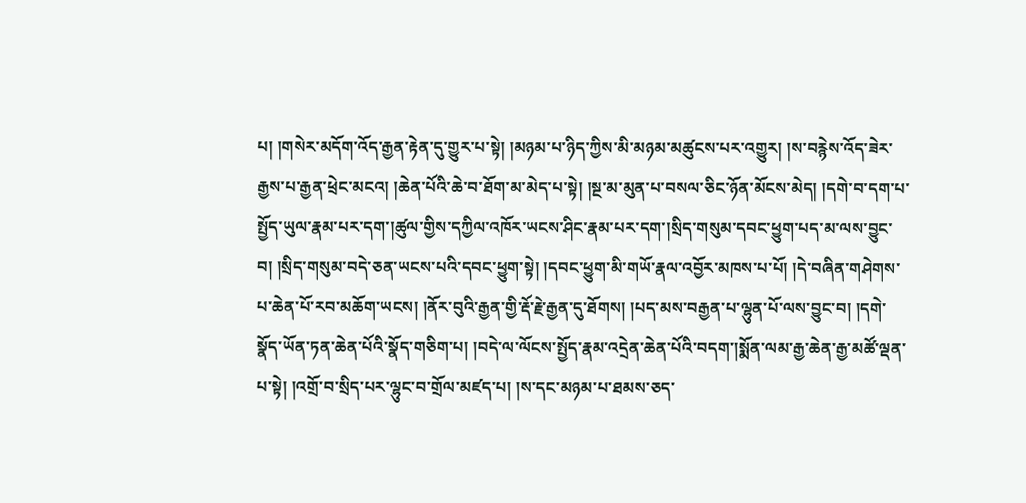པ། །གསེར་མདོག་འོད་རྒྱན་རྟེན་དུ་གྱུར་པ་སྟེ། །མཉམ་པ་ཉིད་ཀྱིས་མི་མཉམ་མཚུངས་པར་འགྱུར། །ས་བརྙེས་འོད་ཟེར་རྒྱས་པ་རྒྱན་ཕྲེང་མངའ། །ཆེན་པོའི་ཆེ་བ་ཐོག་མ་མེད་པ་སྟེ། །སྔ་མ་མུན་པ་བསལ་ཅིང་ཉོན་མོངས་མེད། །དགེ་བ་དག་པ་སྤྱོད་ཡུལ་རྣམ་པར་དག་།ཚུལ་གྱིས་དཀྱིལ་འཁོར་ཡངས་ཤིང་རྣམ་པར་དག་།སྲིད་གསུམ་དབང་ཕྱུག་པད་མ་ལས་བྱུང་བ། །སྲིད་གསུམ་བདེ་ཅན་ཡངས་པའི་དབང་ཕྱུག་སྟེ། །དབང་ཕྱུག་མི་གཡོ་རྣལ་འབྱོར་མཁས་པ་པོ། །དེ་བཞིན་གཤེགས་པ་ཆེན་པོ་རབ་མཆོག་ཡངས། །ནོར་བུའི་རྒྱན་གྱི་རྡོ་རྗེ་རྒྱན་དུ་ཐོགས། །པད་མས་བརྒྱན་པ་ལྷུན་པོ་ལས་བྱུང་བ། །དགེ་སྣོད་ཡོན་ཏན་ཆེན་པོའི་སྣོད་གཅིག་པ། །བདེ་ལ་ལོངས་སྤྱོད་རྣམ་འདྲེན་ཆེན་པོའི་བདག་།སྨོན་ལམ་རྒྱ་ཆེན་རྒྱ་མཚོ་ལྡན་པ་སྟེ། །འགྲོ་བ་སྲིད་པར་ལྷུང་བ་གྲོལ་མཛད་པ། །ས་དང་མཉམ་པ་ཐམས་ཅད་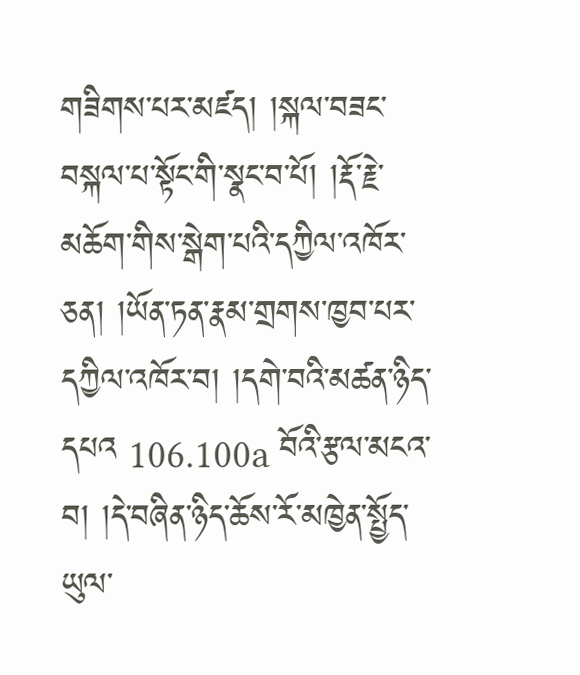གཟིགས་པར་མཛད། །སྐལ་བཟང་བསྐལ་པ་སྟོང་གི་སྣང་བ་པོ། །རྡོ་རྗེ་མཆོག་གིས་སྒེག་པའི་དཀྱིལ་འཁོར་ཅན། །ཡོན་ཏན་རྣམ་གྲགས་ཁྱབ་པར་དཀྱིལ་འཁོར་བ། །དགེ་བའི་མཚན་ཉིད་དཔའ 106.100a བོའི་རྩལ་མངའ་བ། །དེ་བཞིན་ཉིད་ཆོས་རོ་མཁྱེན་སྤྱོད་ཡུལ་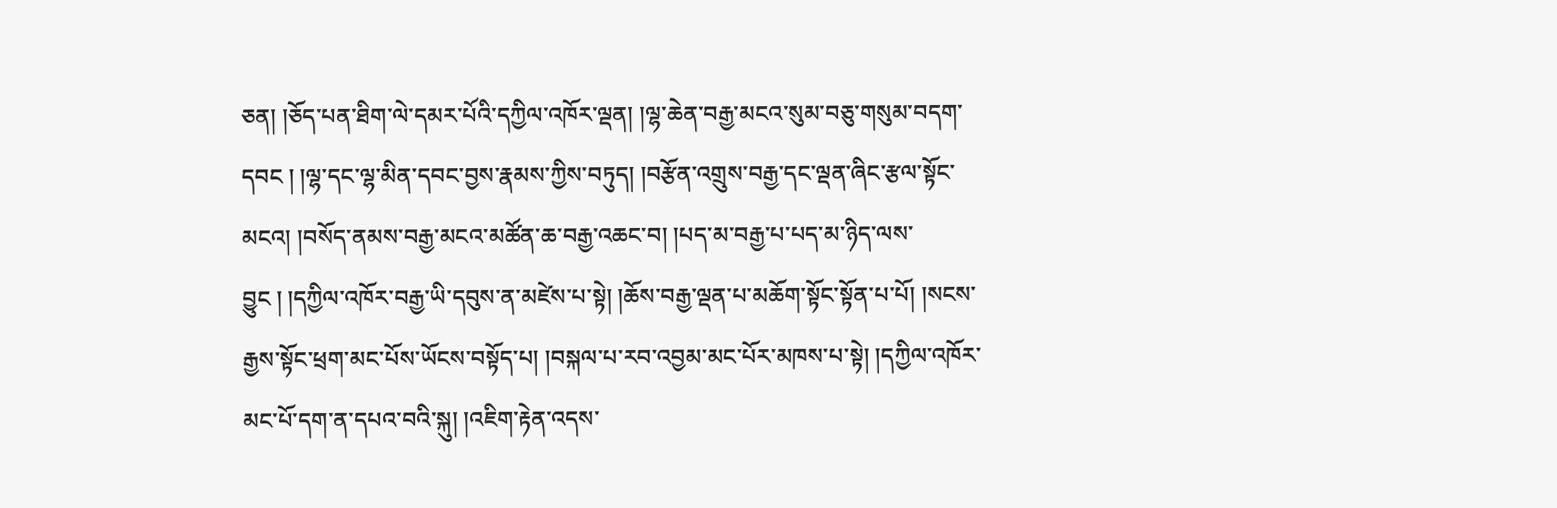ཅན། །ཅོད་པན་ཐིག་ལེ་དམར་པོའི་དཀྱིལ་འཁོར་ལྡན། །ལྷ་ཆེན་བརྒྱ་མངའ་སུམ་བཅུ་གསུམ་བདག་དབང ། །ལྷ་དང་ལྷ་མིན་དབང་བྱས་རྣམས་ཀྱིས་བཏུད། །བརྩོན་འགྲུས་བརྒྱ་དང་ལྡན་ཞིང་རྩལ་སྟོང་མངའ། །བསོད་ནམས་བརྒྱ་མངའ་མཚོན་ཆ་བརྒྱ་འཆང་བ། །པད་མ་བརྒྱ་པ་པད་མ་ཉིད་ལས་བྱུང ། །དཀྱིལ་འཁོར་བརྒྱ་ཡི་དབུས་ན་མཛེས་པ་སྟེ། །ཆོས་བརྒྱ་ལྡན་པ་མཆོག་སྟོང་སྟོན་པ་པོ། །སངས་རྒྱས་སྟོང་ཕྲག་མང་པོས་ཡོངས་བསྟོད་པ། །བསྐལ་པ་རབ་འབྱམ་མང་པོར་མཁས་པ་སྟེ། །དཀྱིལ་འཁོར་མང་པོ་དག་ན་དཔའ་བའི་སྐུ། །འཇིག་རྟེན་འདས་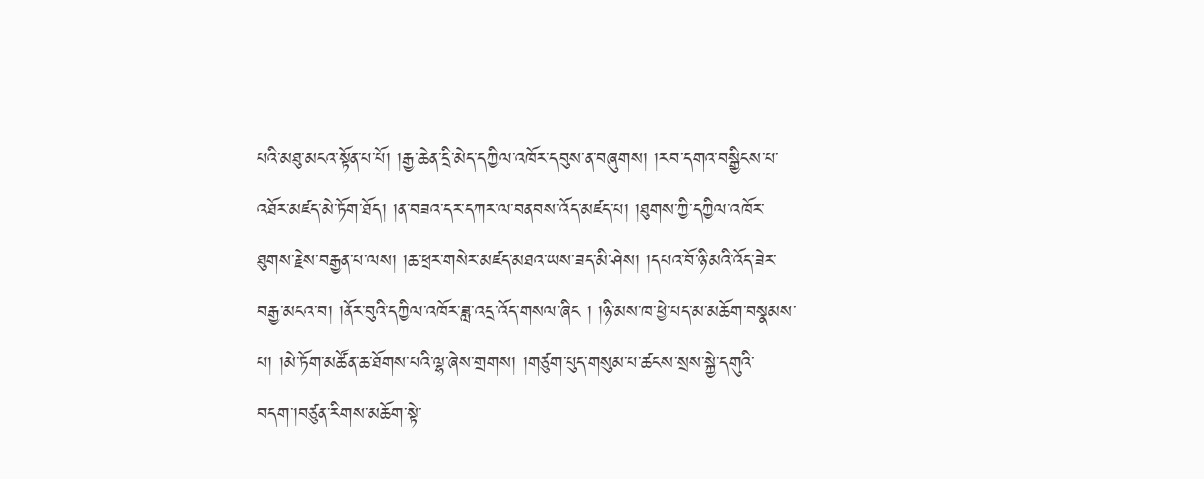པའི་མཐུ་མངའ་སྟོན་པ་པོ། །རྒྱ་ཆེན་དྲི་མེད་དཀྱིལ་འཁོར་དབུས་ན་བཞུགས། །རབ་དགའ་བསྒྱིངས་པ་འཐོར་མཛད་མེ་ཏོག་ཐོད། །ན་བཟའ་དར་དཀར་ལ་བནབས་འོད་མཛད་པ། །ཐུགས་ཀྱི་དཀྱིལ་འཁོར་ཐུགས་རྗེས་བརྒྱན་པ་ལས། །ཆ་ཕྲར་གསེར་མཛད་མཐའ་ཡས་ཟད་མི་ཤེས། །དཔའ་བོ་ཉི་མའི་འོད་ཟེར་བརྒྱ་མངའ་བ། །ནོར་བུའི་དཀྱིལ་འཁོར་ཟླ་འདྲ་འོད་གསལ་ཞིང ། །ཉི་མས་ཁ་ཕྱེ་པད་མ་མཆོག་བསྣམས་པ། །མེ་ཏོག་མཚོན་ཆ་ཐོགས་པའི་ལྷ་ཞེས་གྲགས། །གཙུག་པུད་གསུམ་པ་ཚངས་སྲས་སྐྱེ་དགུའི་བདག་།བཙུན་རིགས་མཆོག་སྟེ་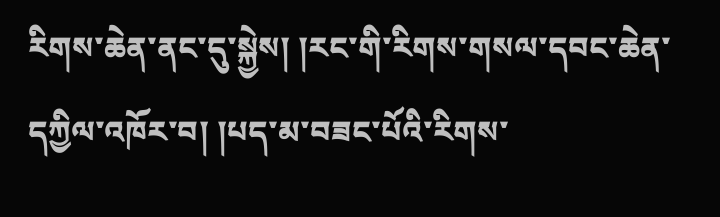རིགས་ཆེན་ནང་དུ་སྐྱེས། །རང་གི་རིགས་གསལ་དབང་ཆེན་དཀྱིལ་འཁོར་བ། །པད་མ་བཟང་པོའི་རིགས་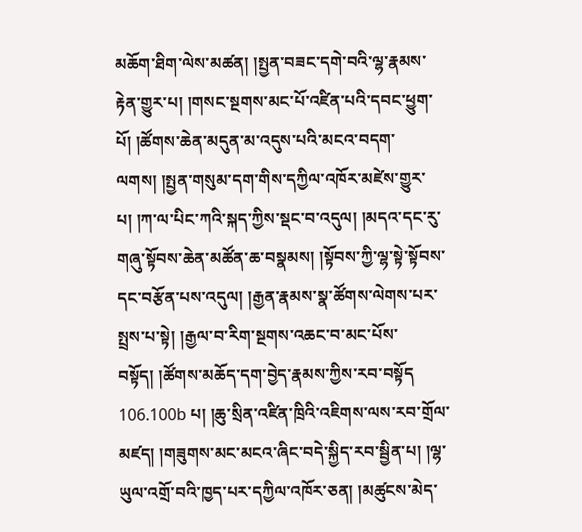མཆོག་ཐིག་ལེས་མཚན། །སྤྱན་བཟང་དགེ་བའི་ལྷ་རྣམས་རྟེན་གྱུར་པ། །གསང་སྔགས་མང་པོ་འཛིན་པའི་དབང་ཕྱུག་པོ། །ཚོགས་ཆེན་མདུན་མ་འདུས་པའི་མངའ་བདག་ལགས། །སྤྱན་གསུམ་དག་གིས་དཀྱིལ་འཁོར་མཛེས་གྱུར་པ། །ཀ་ལ་པིང་ཀའི་སྐད་ཀྱིས་སྡང་བ་འདུལ། །མདའ་དང་རུ་གཞུ་སྟོབས་ཆེན་མཚོན་ཆ་བསྣམས། །སྟོབས་ཀྱི་ལྷ་སྟེ་སྟོབས་དང་བརྩོན་པས་འདུལ། །རྒྱན་རྣམས་སྣ་ཚོགས་ལེགས་པར་སྤྲས་པ་སྟེ། །རྒྱལ་བ་རིག་སྔགས་འཆང་བ་མང་པོས་བསྟོད། །ཚོགས་མཆོད་དག་བྱེད་རྣམས་ཀྱིས་རབ་བསྟོད 106.100b པ། །ཆུ་སྲིན་འཛིན་ཁྲིའི་འཇིགས་ལས་རབ་གྲོལ་མཛད། །གཟུགས་མང་མངའ་ཞིང་བདེ་སྐྱིད་རབ་སྦྱིན་པ། །ལྷ་ཡུལ་འགྲོ་བའི་ཁྱད་པར་དཀྱིལ་འཁོར་ཅན། །མཚུངས་མེད་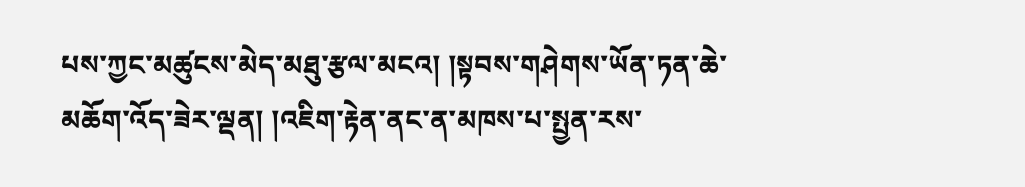པས་ཀྱང་མཚུངས་མེད་མཐུ་རྩལ་མངའ། །སྟབས་གཤེགས་ཡོན་ཏན་ཆེ་མཆོག་འོད་ཟེར་ལྡན། །འཇིག་རྟེན་ནང་ན་མཁས་པ་སྤྱན་རས་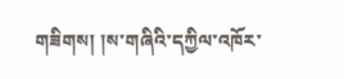གཟིགས། །ས་གཞིའི་དཀྱིལ་འཁོར་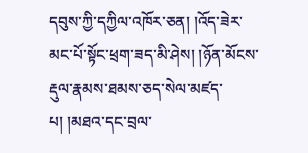དབུས་ཀྱི་དཀྱིལ་འཁོར་ཅན། །འོད་ཟེར་མང་པོ་སྟོང་ཕྲག་ཟད་མི་ཤེས། །ཉོན་མོངས་རྡུལ་རྣམས་ཐམས་ཅད་སེལ་མཛད་པ། །མཐའ་དང་བྲལ་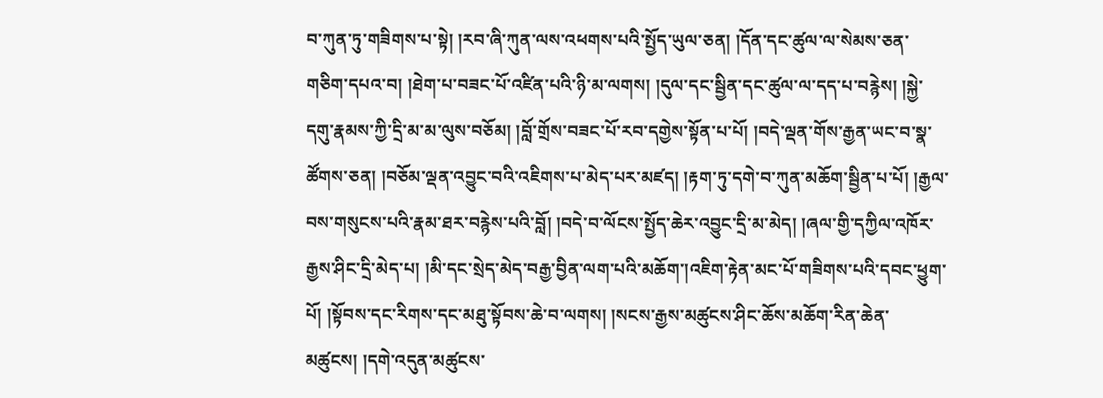བ་ཀུན་ཏུ་གཟིགས་པ་སྟེ། །རབ་ཞི་ཀུན་ལས་འཕགས་པའི་སྤྱོད་ཡུལ་ཅན། །དོན་དང་ཚུལ་ལ་སེམས་ཅན་གཅིག་དཔའ་བ། །ཐེག་པ་བཟང་པོ་འཛིན་པའི་ཉི་མ་ལགས། །དུལ་དང་སྦྱིན་དང་ཚུལ་ལ་དད་པ་བརྙེས། །སྐྱེ་དགུ་རྣམས་ཀྱི་དྲི་མ་མ་ལུས་བཅོམ། །བློ་གྲོས་བཟང་པོ་རབ་དགྱེས་སྟོན་པ་པོ། །བདེ་ལྡན་གོས་རྒྱན་ཡང་བ་སྣ་ཚོགས་ཅན། །བཅོམ་ལྡན་འབྱུང་བའི་འཇིགས་པ་མེད་པར་མཛད། །རྟག་ཏུ་དགེ་བ་ཀུན་མཆོག་སྦྱིན་པ་པོ། །རྒྱལ་བས་གསུངས་པའི་རྣམ་ཐར་བརྙེས་པའི་བློ། །བདེ་བ་ལོངས་སྤྱོད་ཆེར་འབྱུང་དྲི་མ་མེད། །ཞལ་གྱི་དཀྱིལ་འཁོར་རྒྱས་ཤིང་དྲི་མེད་པ། །མི་དང་སྲེད་མེད་བརྒྱ་བྱིན་ལག་པའི་མཆོག་།འཇིག་རྟེན་མང་པོ་གཟིགས་པའི་དབང་ཕྱུག་པོ། །སྟོབས་དང་རིགས་དང་མཐུ་སྟོབས་ཆེ་བ་ལགས། །སངས་རྒྱས་མཚུངས་ཤིང་ཆོས་མཆོག་རིན་ཆེན་མཚུངས། །དགེ་འདུན་མཚུངས་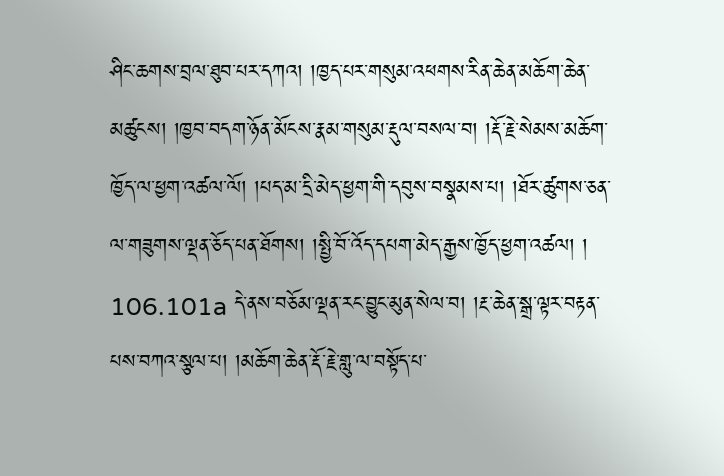ཤིང་ཆགས་བྲལ་ཐུབ་པར་དཀའ། །ཁྱད་པར་གསུམ་འཕགས་རིན་ཆེན་མཆོག་ཆེན་མཚུངས། །ཁྱབ་བདག་ཉོན་མོངས་རྣམ་གསུམ་རྡུལ་བསལ་བ། །རྡོ་རྗེ་སེམས་མཆོག་ཁྱོད་ལ་ཕྱག་འཚལ་ལོ། །པད་མ་དྲི་མེད་ཕྱག་གི་དབུས་བསྣམས་པ། །ཐོར་ཚུགས་ཅན་ལ་གཟུགས་ལྡན་ཅོད་པན་ཐོགས། །སྤྱི་བོ་འོད་དཔག་མེད་རྒྱས་ཁྱོད་ཕྱག་འཚལ། ། 106.101a དེ་ནས་བཅོམ་ལྡན་རང་བྱུང་མུན་སེལ་བ། །རྔ་ཆེན་སྒྲ་ལྟར་བརྟན་པས་བཀའ་སྩལ་པ། །མཆོག་ཆེན་རྡོ་རྗེ་གླུ་ལ་བསྟོད་པ་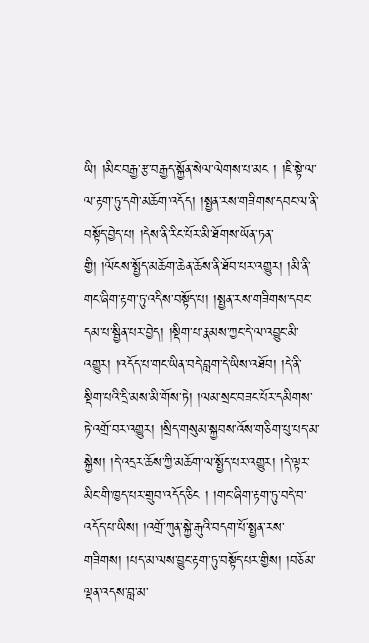ཡི། །མིང་བརྒྱ་རྩ་བརྒྱད་སྐྱོན་སེལ་ལེགས་པ་མང ། །ཇི་སྟེ་ལ་ལ་རྟག་ཏུ་དགེ་མཆོག་འདོད། །སྤྱན་རས་གཟིགས་དབང་ལ་ནི་བསྟོད་བྱེད་པ། །དེས་ནི་རིང་པོར་མི་ཐོགས་ཡོན་ཏན་གྱི། །ལོངས་སྤྱོད་མཆོག་ཆེན་ཆོས་ནི་ཐོབ་པར་འགྱུར། །མི་ནི་གང་ཞིག་རྟག་ཏུ་འདིས་བསྟོད་པ། །སྤྱན་རས་གཟིགས་དབང་དམ་པ་སྦྱིན་པར་བྱེད། །སྡིག་པ་རྣམས་ཀྱང་དེ་ལ་འབྱུང་མི་འགྱུར། །འདོད་པ་གང་ཡིན་བདེ་བླག་དེ་ཡིས་འཐོབ། །དེ་ནི་སྡིག་པའི་དྲི་མས་མི་གོས་ཏེ། །ལམ་སྲང་བཟང་པོར་དམིགས་ཏེ་འགྲོ་བར་འགྱུར། །སྲིད་གསུམ་སྐྱབས་འོས་གཅིག་པུ་པད་མ་སྐྱེས། །དེ་འདྲར་ཆོས་ཀྱི་མཆོག་ལ་སྤྱོད་པར་འགྱུར། །དེ་ལྟར་མིང་གི་ཁྱད་པར་གྲུབ་འདོད་ཅིང ། །གང་ཞིག་རྟག་ཏུ་བདེ་བ་འདོད་པ་ཡིས། །འགྲོ་ཀུན་སྐྱེ་རྒུའི་བདག་པོ་སྤྱན་རས་གཟིགས། །པད་མ་ལས་བྱུང་རྟག་ཏུ་བསྟོད་པར་གྱིས། །བཅོམ་ལྡན་འདས་བླ་མ་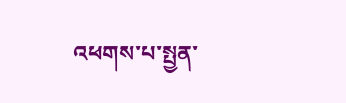འཕགས་པ་སྤྱན་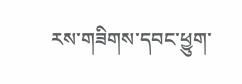རས་གཟིགས་དབང་ཕྱུག་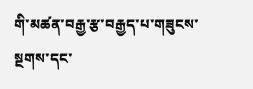གི་མཚན་བརྒྱ་རྩ་བརྒྱད་པ་གཟུངས་སྔགས་དང་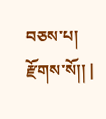བཅས་པ། རྫོགས་སོ།། |